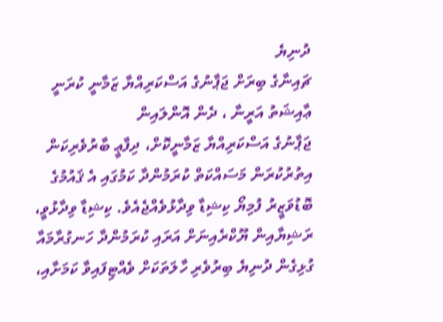ދުނިޔެ
ޗައިނާގެ ބިރަށް ޖަޕާނުގެ އަސްކަރިއްޔާ ޒަމާނީ ކުރަނީ
ޢާއިޝަތު އަރީނާ ، ދެން އޮންލައިން
ޖަޕާނުގެ އަސްކަރިއްޔާ ޒަމާނީކޮށް، ދިފާޢީ ބާރުވެރިކަން އިތުރުކުރަން މަސައްކަތް ކުރަމުންދާ ކަމުގައި އެ ޤައުމުގެ ބޮޑުވަޒީރު ފުމިޔޯ ކިޝިޑާ ވިދާޅުވެއްޖެއެވެ. ކިޝިޑާ ވިދާޅުވީ، ރަޝިޔާއިން ޔޫކްރެއިނަށް އަރައި ކުރަމުންދާ ހަނގުރާމައާ ގުޅިގެން ދުނިޔެ ބިރުވެރި ހާލަތަކަށް ވެއްޓިފައިވާ ކަމަށާއި،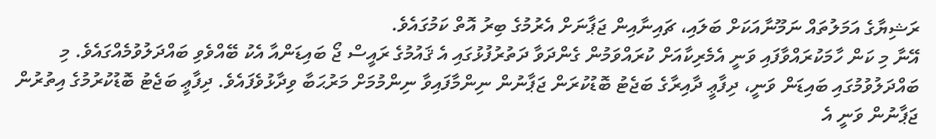ރަޝިޔާގެ އަމަލުތައް ނަމޫނާއަކަށް ބަލައި، ޗައިނާއިން ޖަޕާނަށް އެރުމުގެ ބިރު އޮތް ކަމުގައެވެ.
އޭނާ މި ކަން ހާމަކުރައްވާފައި ވަނީ އެމެރިކާއަށް ކުރައްވަމުން ގެންދަވާ ދަތުރުފުޅުގައި އެ ޤައުމުގެ ރައީސް ޖޯ ބައިޑަންއާ އެކު ބޭއްވެވި ބައްދަލުވުމެއްގައެވެ. މި ބައްދަލުވުމުގައި ބައިޑަން ވަނީ، ދިފާޢީ ދާއިރާގެ ބަޖެޓު ބޮޑުކުރަން ޖަޕާނުން ނިންމާފައިވާ ނިންމުމަށް މަރުޙަބާ ވިދާޅުވެފައެވެ. ދިފާޢީ ބަޖެޓު ބޮޑުކުރުމުގެ އިތުރުން ޖަޕާނުން ވަނީ އެ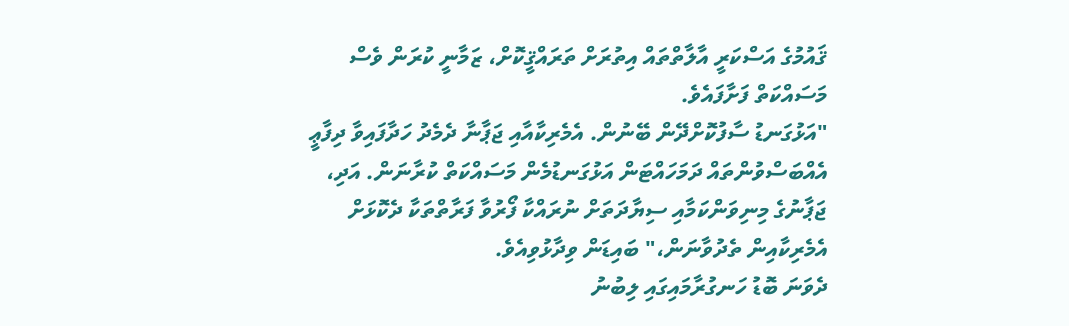ޤައުމުގެ އަސްކަރީ އާލާތްތައް އިތުރަށް ތަރައްޤީކޮށް، ޒަމާނީ ކުރަން ވެސް މަސައްކަތް ފަށާފައެވެ.
"އަޅުގަނޑު ސާފުކޮށްދޭން ބޭނުން. އެމެރިކާއާއި ޖަޕާނާ ދެމެދު ހަދާފައިވާ ދިފާޢީ އެއްބަސްވުންތައް ދަމަހައްޓަން އަޅުގަނޑުމެން މަސައްކަތް ކުރާނަން. އަދި، ޖަޕާނުގެ މިނިވަންކަމާއި ސިޔާދަތަށް ނުރައްކާ ފޯރުވާ ފަރާތްތަކާ ދެކޮޅަށް އެމެރިކާއިން ތެދުވާނަން،" ބައިޑަން ވިދާޅުވިއެވެ.
ދެވަނަ ބޮޑު ހަނގުރާމައިގައި ލިބުނު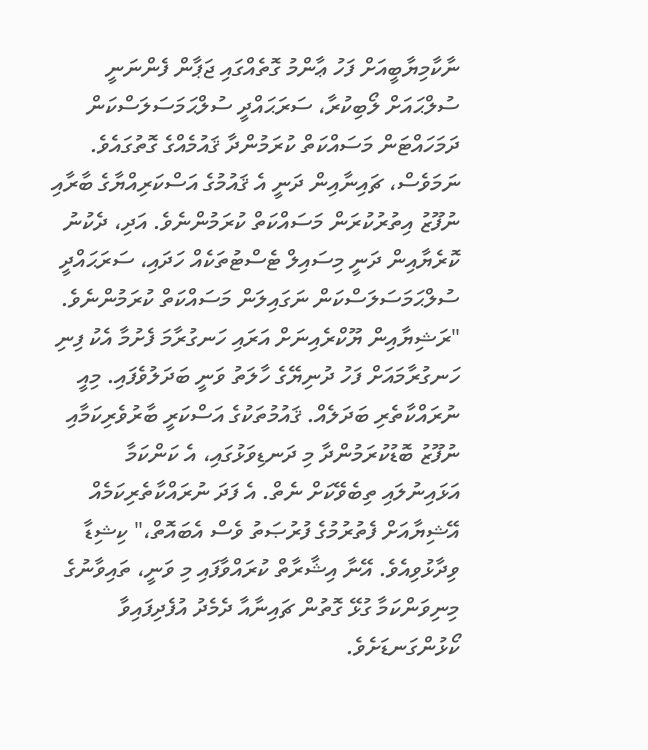ނާކާމިޔާބީއަށް ފަހު ޢާންމު ގޮތެއްގައި ޖަޕާން ފެންނަނީ ސުލްޙައަށް ލޯބިކުރާ، ސަރަޙައްދީ ސުލްޙަމަސަލަސްކަން ދަމަހައްޓަން މަސައްކަތް ކުރަމުންދާ ޤައުމެއްގެ ގޮތުގައެވެ. ނަމަވެސް، ޗައިނާއިން ދަނީ އެ ޤައުމުގެ އަސްކަރިއްޔާގެ ބާރާއި ނުފޫޒު އިތުރުކުރަން މަސައްކަތް ކުރަމުންނެވެ. އަދި، ދެކުނު ކޮރެޔާއިން ދަނީ މިސައިލް ޓެސްޓުތަކެއް ހަދައި، ސަރަޙައްދީ ސުލްޙަމަސަލަސްކަން ނަގައިލަން މަސައްކަތް ކުރަމުންނެވެ.
"ރަޝިޔާއިން ޔޫކްރެއިނަށް އަރައި ހަނގުރާމަ ފެށުމާ އެކު ފިނި ހަނގުރާމައަށް ފަހު ދުނިޔޭގެ ހާލަތު ވަނީ ބަދަލުވެފައި. މިއީ ނުރައްކާތެރި ބަދަލެއް. ޤައުމުތަކުގެ އަސްކަރީ ބާރުވެރިކަމާއި ނުފޫޒު ބޮޑުކުރަމުންދާ މި ދަނޑިވަޅުގައި، އެ ކަންކަމާ އަޅައިނުލައި ތިބެވޭކަށް ނެތް. އެ ފަދަ ނުރައްކާތެރިކަމެއް އޭޝިޔާއަށް ފެތުރުމުގެ ފުރުޞަތު ވެސް އެބައޮތް،" ކިޝިޑާ ވިދާޅުވިއެވެ. އޭނާ އިޝާރާތް ކުރައްވާފައި މި ވަނީ، ތައިވާނުގެ މިނިވަންކަމާ ގުޅޭ ގޮތުން ޗައިނާއާ ދެމެދު އުފެދިފައިވާ ކޯޅުންގަނޑަށެވެ.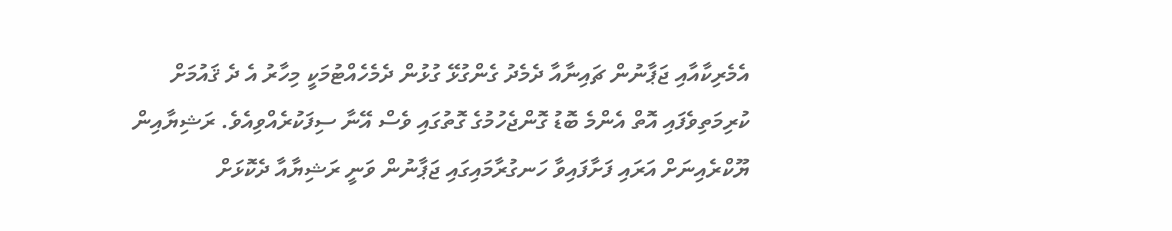އެމެރިކާއާއި ޖަޕާނުން ޗައިނާއާ ދެމެދު ގެންގުޅޭ ގުޅުން ދެމެހެއްޓުމަކީ މިހާރު އެ ދެ ޤައުމަށް ކުރިމަތިވެފައި އޮތް އެންމެ ބޮޑު ގޮންޖެހުމުގެ ގޮތުގައި ވެސް އޭނާ ސިފަކުރެއްވިއެވެ. ރަޝިޔާއިން ޔޫކްރެއިނަށް އަރައި ފަށާފައިވާ ހަނގުރާމައިގައި ޖަޕާނުން ވަނީ ރަޝިޔާއާ ދެކޮޅަށް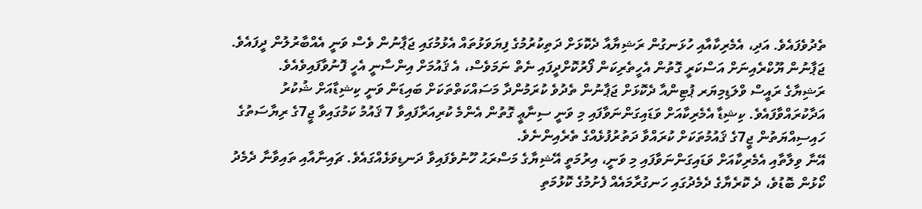ތެދުވެފައެވެ. އަދި، އެމެރިކާއާއި ހުޅަނގުން ރަޝިޔާއާ ދެކޮޅަށް ދަތިކުރުމުގެ ފިޔަވަޅުތައް އެޅުމުގައި ޖަޕާނުން ވެސް ވަނީ އެއްބާރުލުން ދީފައެވެ. ޖަޕާނުން ޔޫކްރެއިނަށް އަސްކަރީ ގޮތުން އެހީތެރިކަން ފޯރުކޮށްދީފައި ނެތް ނަމަވެސް، އެ ޤައުމަށް އިންސާނީ އެހީ ފޮނުވާފައިވެއެވެ.
ރަޝިޔާގެ ރައީސް ވްލަޑިމިޔަރ ޕުޓިންއާ ދެކޮޅަށް ޖަޕާނުން ތެދުވެ ކުރަމުންދާ މަސައްކަތްތަކަށް ބައިޑަން ވަނީ ކިޝިޑާއަށް ޝުކުރު އަދާކުރައްވާފައެވެ. ކިޝިޑާ އެމެރިކާއަށް ވަޑައިގަންނަވާފައި މި ވަނީ ސިނާޢީ ގޮތުން އެންމެ ކުރިއަރާފައިވާ 7 ޤައުމު ކަމުގައިވާ ޖީ7ގެ ރިޔާސަތުގެ ހައިސިއްޔަތުން ޖީ7ގެ ޤައުމުތަކަށް ކުރައްވާ ދަތުރުފުޅެއްގެ ތެރެއިންނެވެ.
އޭނާ ވިލާތާއި އެމެރިކާއަށް ވަޑައިގަންނަވާފައި މި ވަނީ، އިރުމަތީ އޭޝިޔާގެ މަސްރަޙު ހޫނުވެފައިވާ ދަނޑިވަޅެއްގައެވެ. ޗައިނާއާއި ތައިވާނާ ދެމެދު ކޯޅުން ބޮޑުވެ، ދެ ކޮރެޔާގެ ދެމެދުގައި ހަނގުރާމައެއް ފެށުމުގެ ކޮޅުމަތި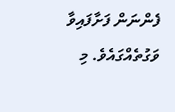ފެންނަން ފަށާފައިވާ ވަގުތެއްގައެވެ. މި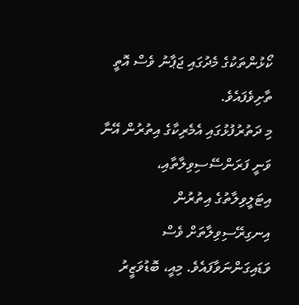ކޯޅުންތަކުގެ މެދުގައި ޖަޕާނު ވެސް އޮތީ ތާށިވެފައެވެ.
މި ދަތުރުފުޅުގައި އެމެރިކާގެ އިތުރުން އޭނާ ވަނީ ފަރަންސޭސިވިލާތާއި، އިޓަލީވިލާތުގެ އިތުރުން އިނގިރޭސިވިލާތަށް ވެސް ވަޑައިގަންނަވާފައެވެ. މިއީ، ބޮޑުވަޒީރު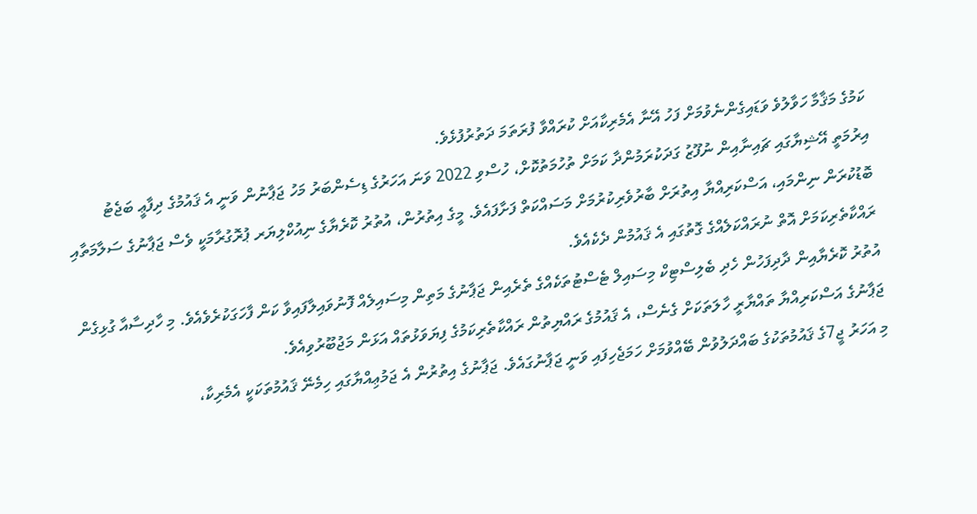ކަމުގެ މަޤާމާ ހަވާލުވެ ވަޑައިގެންނެވުމަށް ފަހު އޭނާ އެމެރިކާއަށް ކުރައްވާ ފުރަތަމަ ދަތުރުފުޅެވެ.
އިރުމަތީ އޭޝިޔާގައި ޗައިނާއިން ނުފޫޒު ގަދަކުރަމުންދާ ކަމަށް ތުހުމަތުކޮށް، ހުސްވި 2022 ވަނަ އަހަރުގެ ޑިސެންބަރު މަހު ޖަޕާނުން ވަނީ އެ ޤައުމުގެ ދިފާޢީ ބަޖެޓު ބޮޑުކުރަން ނިންމައި، އަސްކަރިއްޔާ އިތުރަށް ބާރުވެރިކުރުމަށް މަސައްކަތް ފަށާފައެވެ. މީގެ އިތުރުން، އުތުރު ކޮރެޔާގެ ނިއުކްލިޔަރ ޕުރޮގުރާމަކީ ވެސް ޖަޕާނުގެ ސަލާމަތާއި ރައްކާތެރިކަމަށް އޮތް ނުރައްކަލެއްގެ ގޮތުގައި އެ ޤައުމުން ދެކެއެވެ.
އުތުރު ކޮރެޔާއިން ދާދިފަހުން ހެދި ބެލިސްޓިކް މިސައިލް ޓެސްޓުތަކެއްގެ ތެރެއިން ޖަޕާނުގެ މަތިން މިސައިލެއް ފޮނުވައިލާފައިވާ ކަން ފާހަގަކުރެވެއެވެ. މި ހާދިސާއާ ގުޅިގެން ޖަޕާނުގެ އަސްކަރިއްޔާ ތައްޔާރީ ހާލަތަކަށް ގެނެސް، އެ ޤައުމުގެ ރައްޔިތުން ރައްކާތެރިކަމުގެ ފިޔަވަޅުތައް އަޅަން މަޖުބޫރުވިއެވެ.
މި އަހަރު ޖީ7ގެ ޤައުމުތަކުގެ ބައްދަލުވުން ބޭއްވުމަށް ހަމަޖެހިފައި ވަނީ ޖަޕާނުގައެވެ. ޖަޕާނުގެ އިތުރުން އެ ޖަމުޢިއްޔާގައި ހިމެނޭ ޤައުމުތަކަކީ އެމެރިކާ،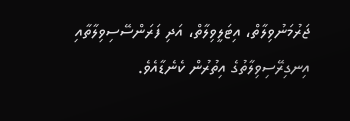ޖަރުމަނުވިލާތް، އިޓަލީވިލާތް، އަދި ފަރަންސޭސިވިލާތާއި އިނގިރޭސިވިލާތުގެ އިތުރުން ކެނެޑާއެވެ.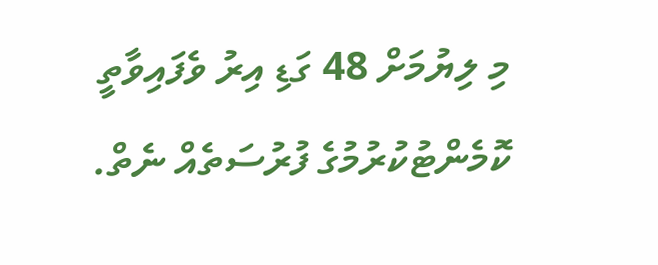މި ލިޔުމަށް 48 ގަޑި އިރު ވެފައިވާތީ ކޮމެންޓުކުރުމުގެ ފުރުސަތެއް ނެތް.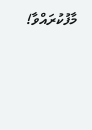މާފުކުރައްވާ!